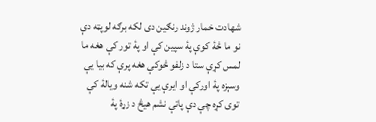شهادت خمار ژوند رنګین دی لکه برګه لوپټه دې نو ما څۀ کوې پۀ سپین کې او پۀ تور کې هغه ما لمس کړې ستا د زلفو څوکې هغه پرې که بیا یې وسېزه پۀ اورکې او ایرې یې تکه شنه ویالۀ کې توی کړه چې دې پاتې نشم هیڅ د زړۀ پۀ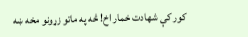کور کې شهادت خمار اخ! څه په ماتو زړونو مخه ښه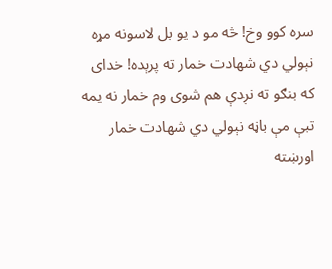سره کوو وخ! څه مو د يو بل لاسونه مړه نېولي دي شهادت خمار ته پرېده! خدای که بنګو ته نږدې هم شوی وم خمار نه يمه تبې مې باڼه نېولي دي شهادت خمار اورښته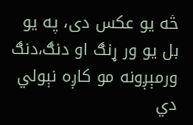څه يو عکس دی، په يو بل يو ور ړنګ او دنګ،دنګ ورمېږونه مو کاږه نېولي دي